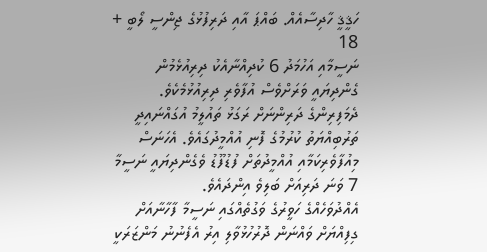ހަޤީޤީ ހާދިސާއެއް. ބައްޕަ އާއި ދަރިފުޅުގެ ޖިންސީ ލޯބީ + 18
ނަސީމާއި އަހުމަދު 6 ކުދިއްނާއެކު ދިރިއުޅެމުން ގެންދިޔައީ ވަރަށްވެސް އުފާވެރި ދިރިއުޅުމެކެވެ. ދެމަފިރިންގެ ދަރިންނަށް ރަގަޅު ތައުލީމު އުގައްނައިދީ ތަރުބިއްޔަތު ކުރުމުގެ ފޮނި އުއްމީދުގައެވެ. އެހަނަސް މިއުފާވެރިކަމާއި އުއްމީދުތަށް ފުޑުފޫޑު ވެގެންދިޔައީ ނަސީމާ 7 ވަނަ ދަރިއަށް ބަލިވެ އިންދައެވެ.
އެއްދުވަހެއްގެ ހަވީރުގެ ވަގުތެއްގައި ނަސީމާ ފާހާނާއަށް ގިފިއްޔަށް ވައްނަން ދޮރުހުޅުވާލި އިރު އެފެނުނު މަންޒަރަކީ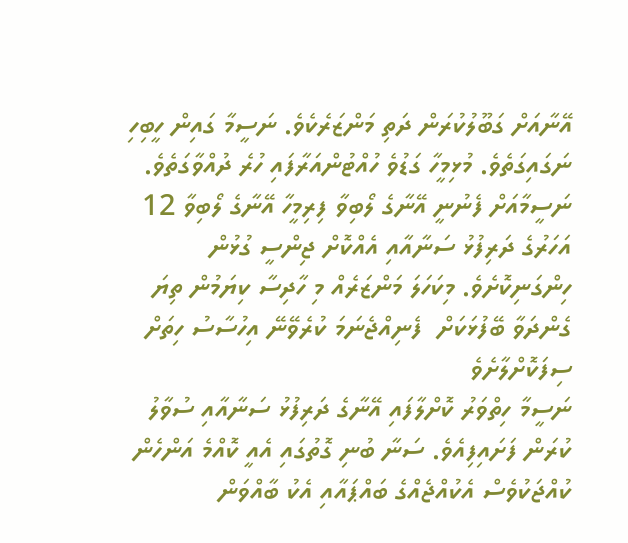އޭނާއަށް ގަބޫލުކުރަން ދަތި މަންޒަރެކެވެ. ނަސީމާ ގައިން ހީބިހި ނަގައިގަތެވެ. މުޅިމީހާ ގަޑުވެ ހުއްޓުންއަރާފައި ހުރެ ދުއްވާގަތެވެ. ނަސީމާއަށް ފެނުނީ އޭނާގެ ލޯބިވާ ފިރިމީހާ އޭނާގެ ލޯބިވާ 12 އަހަރުގެ ދަރިފުޅު ސަނާއާއި އެއްކޮށް ޖިންސީ ގުޅުން ހިންގަނިކޮށެވެ. މިކަހަލަ މަންޒަރެއް މި ހާދިސާ ކިޔަމުން ތިޔަ ގެންދަވާ ބޭފުޅަކަށް  ފެނިއްޖެނަމަ ކުރެވޭނޭ އިހުސާސު ހިތަށް ސިފަކޮށްލާށެވެ
ނަސީމާ ހިތްވަރު ކޮށްލާފައި އޭނާގެ ދަރިފުޅު ސަނާއާއި ސުވާލު ކުރަން ފަށައިފިއެވެ. ސަނާ ބުނި ގޮތުގައި އެއީ ކޮއްމެ އަންހެން ކުއްޖަކުވެސް އެކުއްޖެއްގެ ބައްޕައާއި އެކު ބާއްވަން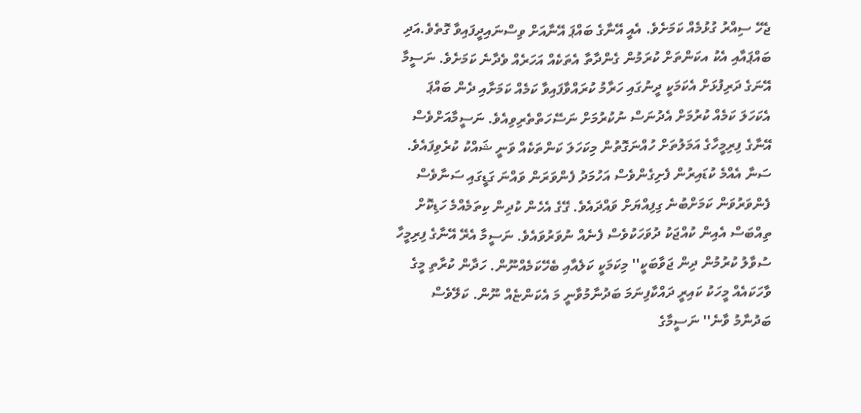ޖެހޭ ސިއްރު ގުޅުމެއް ކަމަށެވެ. އެއީ އޭނާގެ ބައްޕަ އޭނާއަށް ވިސްނައިދީފައިވާ ގޮތެވެ.އަދި ބައްޕައާއި އެކު އކަންތަށް ކުރަމުން ގެންދާތާ އެތަކެއް އަހަރެއް ވެދާނެ ކަމަށެވެ. ނަސީމާ އޭނަގެ ދަރިފުޅަށް އެކަމަކީ ދީނުގައި ހަރާމު ކުރައްވާފައިވާ ކަމެއް ކަމަށާއި ދެން ބައްޕަ އެކަހަލަ ކަމެއް ކުރުމަށް އެދުނަސް ނުކުރުމަށް ނަސޭހަތްތެރިވިއެވެ. ނަސީމާއަށްވެސް އޭނާގެ ފިރިމީހާގެ އަމަލުތަށް ހުއްނަގޮތުން މިކަހަލަ ކަންތަކެއް ވަނީ ޝައްކު ކުރެވިފައެވެ. ސަނާ އެއްމެ ކުޑައިރުން ފެށިގެންވެސް އަހުމަދު ފެންވަރަން ވައްނަ ގަޑީގައި ސަނާވެސް ފެންވަރުވަން ކަމަށްބުނެ ގިފިއްޔަށް ވައްދައެވެ. ގޭގެ އެހެން ކުދިން ކިތަމެއްމެ ހަޑިކޮށް ތިއްބަސް އެއިން ކުއްޖަކު ދުވަހަކުވެސް ފެނެއް ނުވަރުވައެވެ. ނަސީމާ އެރޭ އޭނާގެ ފިރިމީހާ ސުވާލު ކުރުމުން ދިން ޖަވާބަކީ'' މިކަމަކީ ކަލެއާއި ބެހޭކަމެއްނޫން. ހަދާން ކުރާތި މީގެ ވާހަކައެއް މީހަކު ކައިރީ ދައްކާފިނަމަ ބަދުނާމުވާނީ މަ އެކަންޏެއް ނޫން. ކަލޭވެސް ބަދުނާމު ވާނެ'' ނަސީމާގެ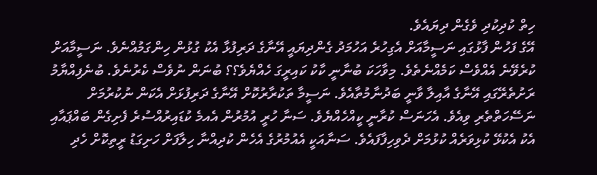ހިތް ކުދިކުދި ވެގެން ދިޔައެވެ.
އޭގެ ފަހުން ފާޅުގައި ނަސީމާއަށް އެގިހުރެ އަހުމަދު ގެންދިޔައީ އޭނާގެ ދަރިފުޅާ އެކު ގުޅުން ހިންގަމުއްނެވެ. ނަސީމާއަށް ކުރެވޭނެ އެއްވެސް ކަމެއްނެތެވެ. މިވާހަކަ ބުނާނީ ކާކު ކައިރީގަ ހެއްޔެވެ؟؟ ބުނަން ނުވެސް ކެރުނެވެ. ބުނެފިއްޔާމު ރަށުތެރޭގައި އޭނާގެ އާއިލާ ވާނީ ބަދުނާމުތާއެވެ. ނަސީމާ ތަކުރާރުކޮށް އޭނާގެ ދަރިފުޅަށް އެކަން ނުކުރުމަށް ނަސޭހަތްތެރި ވިއެވެ. އެހަނަސް ކުރާނީ ކީއްހެއްޔެވެ. ސަނާ ހުރީ އުމުރުން އެއމެ ކުޑައިރުއްސުރެ ފެށިގެން ބައްޕައާއި އެކު އެކުޅޭ ކުޅިވަރެއް ކުޅުމަށް ދެވިހިފާފައެވެ. ސަނާއަކީ އެއުމުރުގެ އެހެން ކުދިއްނާ ހިލާފަށް ހަށިގަޑު ރީތިކޮށް ހެދި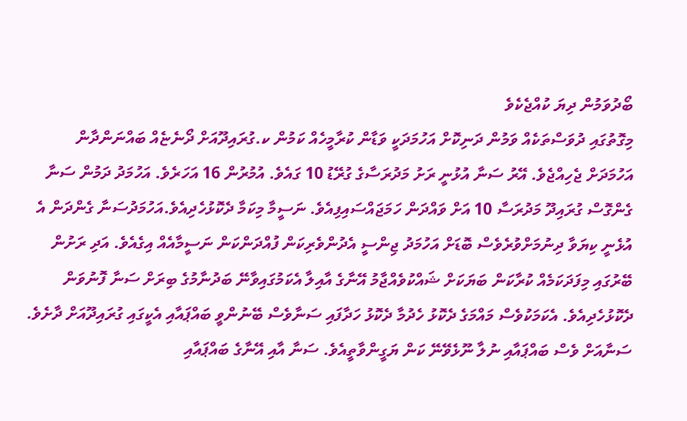ބޯދުވަމުން ދިޔަ ކުއްޖެކެވެ
މިގޮތުގައި ދުވަސްތަކެއް ވަމުން ދަނިކޮށް އަހުމަދަކީ ވަޑާން ކުރާމީހެއް ކަމުން ކ.ގުރައިދޫއަށް ދޯނެޏެއް ބައްނަންދާން އަހުމަދަށް ޖެހިއްޖެވެ. އޭރު ސަނާ އުޅުނީ ރަށު މަދުރަސާގެ ގުރޭޑު 10 ގައެވެ. އުމުރުން 16 އަހަރެވެ. އަހުމަދު ދަމުން ސަނާ ގެންގޮސް ގުރައިދޫ މަދުރަސާ 10 އަށް ވައްދަން ހަމަޖައްސައިފިއެވެ. ނަސީމާ މިކަމާ ދެކޮޅުހެދިއެވެ.އަހުމަދުސަނާ ގެންދަން އެ އުޅެނީ ކިޔަވާ ދިނުމަށްވުރެވެސް ބޮޑަށް އަހުމަދު ޖިންސީ އެދުންވެރިކަން ފުއްދަންކަން ނަސީމާއެއް އިގެއެވެ. އަދި ރަށުން ބޭރުގައި މިފަދަކަމެއް ކުރާކަން ބަޔަކަށް ޝައްކުވެއްޖާމު އޭނާގެ އާއިލާ އެކަމުގައިވާނޭ ބަދުނާމުގެ ބިރަށް ސަނާ ފޮނުވަން ދެކޮޅުހެދިއެވެ. އެކަމަކުވެސް މައްމަގެ ދެކޮޅު ހެދުމާ ދެކޮޅު ހަދާފައި ސަނާވެސް ބޭނުންވީ ބައްޕައާއި އެކީގައި ގުރައިދޫއަށް ދާށެވެ. ސަނާއަށް ވެސް ބައްޕައާއި ނުލާ ނޫޅެވޭނޭ ކަން ޔަގީންވާތީއެވެ. ސަނާ އާއި އޭނާގެ ބައްޕައާއި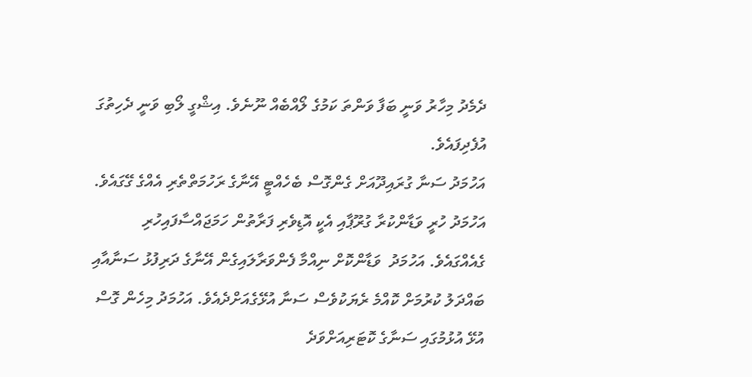ދެމެދު މިހާރު ވަނީ ބަފާ ވަންތަ ކަމުގެ ލޯއްބެއް ނޫނެވެ. އިޝްގީ ލޯބި ވަނީ ދެހިތުގަ އުފެދިފައެވެ.
އަހުމަދު ސަނާ ގުރައިދޫއަށް ގެންގޮސް ބެހެއްޓީ އޭނާގެ ރަހުމަތްތެރި އެއްގެ ގޭގައެވެ. އަހުމަދު ހުރީ ވަޑާންކުރާ ގުރޫޕާއި އެކީ އޮޑިވެރި ފަރާތުން ހަމަޖައްސާފައިހުރި ގެއެއްގައެވެ. އަހުމަދު  ވަޑާންކޮށް ނިއްމާ ފެންވަރާލައިގެން އޭނާގެ ދަރިފުޅު ސަނާއާއި ބައްދަލު ކުރުމަށް ކޮއްމެ ރެޔަކުވެސް ސަނާ އުޅޭގެއަށްދެއެވެ. އަހުމަދު މިހެން ގޮސް އުޅޭ އުޅުމުގައި ސަނާގެ ކޮޓަރިއަށްވަދެ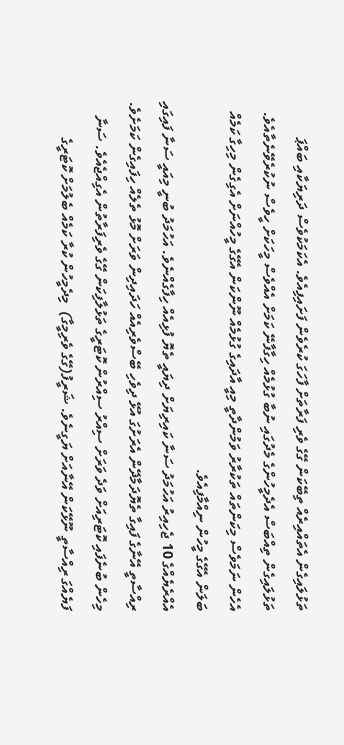ތަޅުލައިގެން އެތައްއިރެއް ތިބޭކަން ގޭގެ ވެރި ފަރާތަށް ފާހަގަ ކުރެވެން ފަށައިފިއެވެ. އެކަމަކުވެސް ދަރިޔަކާއި ބައްޕަ ތަޅުލައިގެން ތިއްބަސް އެދެމީހުންގެ މެދުގައި ނުބާ ގުޅުމެއް ހިގާފާނޭ ކަމަށް އެއްވެސް މީހަކަށް ހީވެސް ނުކުރެވޭނެތާއެވެ. އެހެން ނަމަވެސް މިކަންތައް ތަކުރާރު ވަމުންދާތީ މިއީ އާދައިގެ ގުޅުމެއް ނޫންކަން އެގޭގެ މީހުއްނަށް އެގިގެން މިހިގާ ކަމެއް ބަލަން އެގޭގެ މީހުން ނިއްމާފިއެވެ.
އެއްރެޔެއްގެ 10 ޖެހިއިރު އަހުމަދު ސަނާ ކައިރިޔަށް ދިޔައީ ތެޔޮ ފުޅިއެއް ހިފާގެއްނެވެ. އަހުމަދު ބުނީ މިއައީ ސަނާ ފައިގައި ރިއްސާތީ އޭނާގެ ފައިގާ ތެޔޮދަމާދޭން އެރަށުގަ އުޅޭ ދިވެހި ބޭސްވެރިއެއް ހަދައިދިން ވަރަށް މޮޅު ތެލެއް ހިފައިގެން ކަމަށެވެ. މިހެން ބުނެފައި ކޮޓަރިއަށް ވަދެ ވަރަށް ސިއްރު ސިއްރުން ކޮޓަރީގެ ތަޅުލާފިކަން ގޭގެ ވެރިފަރާތުން އެގިއްޖެއެވެ. ސަނާ ފަޔެއްގަ ރިއްސާތީ ނޫޅޭކަން އޭނާއަށް ޔަގީނެވެ. ޝަރީފު(ގޭގެ ވެރިމީގާ)  މިދެމީހުން ކުރާ ކަމެއް ބެލުމަށް ކޮޓަރީގެ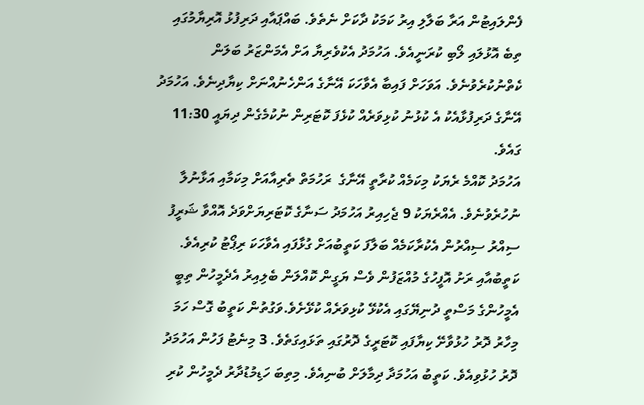ފެންލައިޓުން އަރާ ބަލާލި އިރު ކަމަކު ދާކަށް ނެތެވެ. ބައްޕައާއި ދަރިފުޅު އޮރިޔާމުގައި ތިބެ އޮޅުލައި ލޯބި ކުރަނީއެވެ. އަހުމަދު އެކުވެރިޔާ އަށް އެމަންޒަރު ބަލަން ކެތްނުކުރެވުނެވެ. އަވަހަށް ފައިބާ އެވާހަކަ އޭނާގެ އަންހެނުއްނަށް ކިޔާދިނެވެ. އަހުމަދު އޭނާގެ ދަރިފުޅާއެކު އެ ކުޅުނު ކުޅިވަރެއް ކުޅެފަ ކޮޓަރިން ނުކުމެގެން ދިޔައީ 11:30 ގައެވެ.
އަހުމަދު ކޮއްމެ ރެޔަކު މިކަމެއް ކުރާތީ އޭނާގެ  ރަހުމަތް ތެރިއާއަށް މިކަމާއި އަޅާނުލާ ނުހުރެވުނެވެ. އެއްރެޔަކު 9 ޖެހިއިރު އަހުމަދު ސަނާގެ ކޮޓަރިޔަށްވަދެ އޮއްވާ ޝަރީފު ސިއްރު ސިއްރުން އެކުރާކަމެއް ބަލާފަ ކަތީބުއަށް ގުޅާފައި އެވާހަކަ ރިޕޯޓު ކުރިއެވެ. ކަތީބުއާއި ރަށު އޮފީހުގެ މުއްޒަފުން ވެސް ޔަގީން ކޮއްލަން ބެލިއިރު އެދެމީހުން ތިބީ އެމީހުންގެ މަސްތީ ދުނިޔޭގައި އެކުޅޭ ކުޅިވަރެއް ކުޅޭށެވެ.ވަގުތުން ކަތީބު ގޮސް ހަމަ މިހާރު ދޮރު ހުޅުވާށޭ ކިޔާފައި ކޮޓަރީގެ ދޮރުގައި ތަޅައިގަތެވެ. 3 މިނެޓު ފަހުން އަހުމަދު ދޮރު ހުޅުވިއެވެ. ކަތީބު އަހުމަދާ ދިމާލަށް ބުނިއެވެ. މިތިބަ ހަޑިމުޑުދާރު ދެމީހުން ކުރި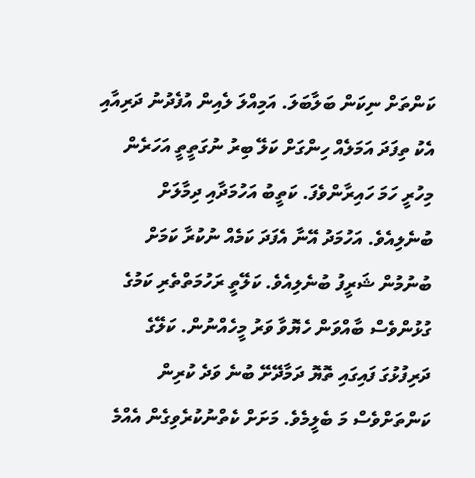ކަންތަށް ނިކަން ބަލާބަލަ. އަމިއްލަ ލެއިން އުފެދުނު ދަރިއާއި އެކު ތިފަދަ އަމަލެއް ހިންގަށް ކަލޭ ބިރު ނުގަތީތީ އަހަރެން މިހުރީ ހަމަ ހައިރާންވެފަ. ކަތީބު އަހުމަދާއި ދިމާލަށް ބުނެލިއެވެ. އަހުމަދު އޭނާ އެފަދަ ކަމެއް ނުކުރާ ކަމަށް ބުނުމުން ޝަރީފު ބުނެލިއެވެ. ކަލޭތީ ރަހުމަތްތެރި ކަމުގެ ގުޅުންވެސް ބާއްވަން ހެޔޮވާ ވަރު މީހެއްނުން. ކަލޭގެ ދަރިފުޅުގަ ފައިގައި ތޮޔޮ ދަމާދޭށޭ ބުނެ ވަދެ ކުރިން ކަންތަށްވެސް މަ ބެލީމެވެ. މަށަށް ކެތްނުކުރެވިގެން އެއްމެ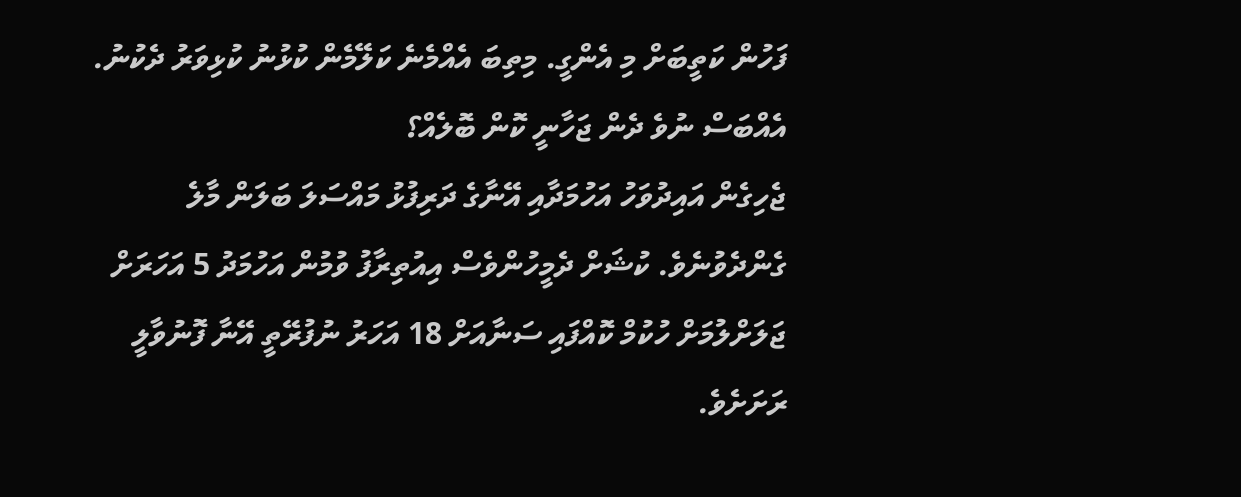ފަހުން ކަތީބަށް މި އެންގީ. މިތިބަ އެއްމެނެ ކަލޭމެން ކުޅުނު ކުޅިވަރު ދެކުނު. އެއްބަސް ނުވެ ދެން ޖަހާނީ ކޮން ބޮލެއް؟
ޖެހިގެން އައިދުވަހު އަހުމަދާއި އޭނާގެ ދަރިފުޅު މައްސަލަ ބަލަން މާލެ ގެންދެވުނެވެ. ކުޝަށް ދެމީހުންވެސް އިއުތިރާފު ވުމުން އަހުމަދު 5 އަހަރަށް ޖަލަށްލުމަށް ހުކުމް ކޮއްފައި ސަނާއަށް 18 އަހަރު ނުފުރޭތީ އޭނާ ފޮނުވާލީ ރަށަށެވެ.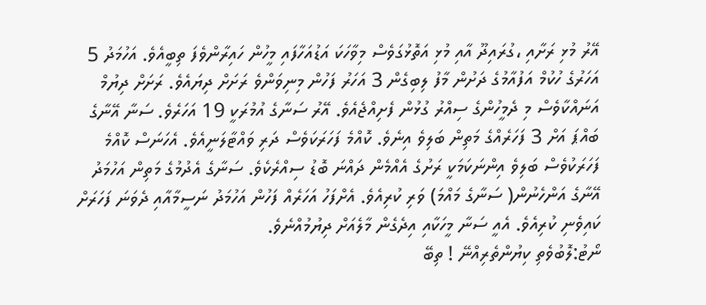އޭރު މުޅި ރަށާއި ،ގުރައިދޫ އާއި މުޅި އަތޮޅުގަވެސް މިވާހަކަ އަޑުއަހާފައި މީހުން ހައިރާންވެފަ ތިބީއެވެ. އަހުމަދު 5 އަހަރުގެ ހުކުމް އަފުއާމުގެ ދަށުން މާފު ލިބިގެން 3 އަހަރު ފަހުން މިނިވަންވެ ރަށަށް ދިޔައެވެ. ރަށަށް ދިޔުމް އަނައްކާވެސް މި ދެމީހުންގެ ސިއްރު ގުޅުން ފެށިއްޖެއެވެ. އޭރު ސަނާގެ އުމުރަކީ 19 އަހަރެވެ. ސަނާ އޭނާގެ ބައްޕަ އަށް 3 ފަހަރެއްގެ މަތިން ބަލިވެ އިނެވެ. ކޮއްމެ ފަހަރަކަވެސް ދަރި ވައްޓާލަނީއެވެ. އެހަނަސް ކޮއްމެ ފަހަރަކުވެސް ބަލިވެ އިންނަކަމަކީ ރަށުގެ އެއްމެން ދައްނަ ބޮޑު ސިއްރެކެވެ. ސަނާގެ އެދުމުގެ މަތިން އަހުމަދު އޭނާގެ އަންހެނުން( ސަނާގެ މައްމަ) ވަރި ކުރިއެވެ. އެށްފަހު އަހަރެއް ފަހުން އަހުމަދު ނަސީމާއާއި ދެވަނަ ފަހަރަށް ކައިވެނި ކުރިއެވެ. އެއީ ސަނާ މީހަކާއި އިދެގެން މާލެއަށް ދިޔުމުއްނެވެ.
ނޯޓު:ލޮބުވެތި ކިޔުންތެރިއްނޭ ! ތިބޭ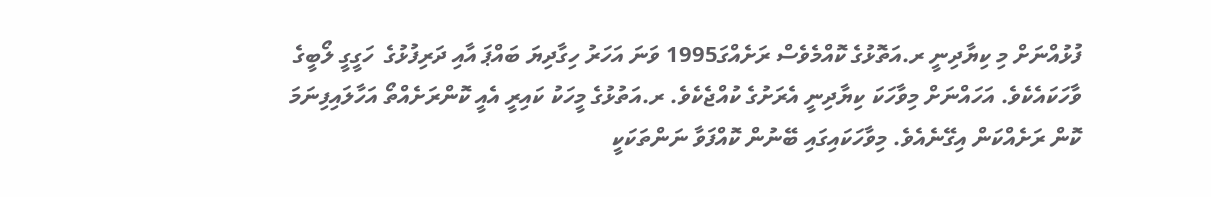ފުޅުއްނަށް މި ކިޔާދިނީ ރ.އަތޮޅުގެ ކޮއްމެވެސް ރަށެއްގަ1995 ވަނަ އަހަރު ހިގާދިޔަ ބައްޕަ އާއި ދަރިފުޅުގެ  ހަގީގީ ލޯބީގެ  ވާހަކައެކެވެ. އަހައްނަށް މިވާހަކަ ކިޔާދިނީ އެރަށުގެ ކުއްޖެކެވެ. ރ.އަތުޅުގެ މީހަކު ކައިރީ އެއީ ކޮންރަށެއްތޯ އަހާލައިފިނަމަ ކޮން ރަށެއްކަން އިގޭނެއެވެ. މިވާހަކައިގައި ބޭނުން ކޮއްފަވާ ނަންތަކަކީ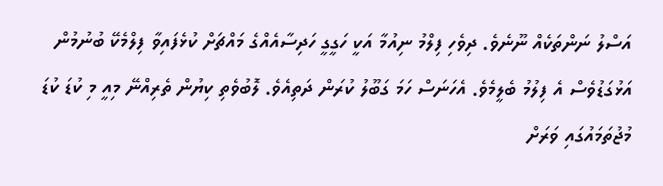އަސްލު ނަންތަކެއް ނޫނެވެ. ދިވެހި ފިލްމު ނިއުމާ އަކީ ހަގީގީ ހަދިސާއެއްގެ މައްޗަށް ކުޅެފައިވާ ފިލްމެކޭ ބުނުމުން އަޅުގަޑުވެސް އެ ފިލުމު ބެލީމެވެ. އެހަނަސް ހަމަ ގަބޫލު ކުރަން ދަތިއެވެ. ލޮބުވެތި ކިޔުން ތެރިއްނޭ މިއީ މި ކުޑަ ކުޑަ މުޖުތަމައުގައި ވަރަށް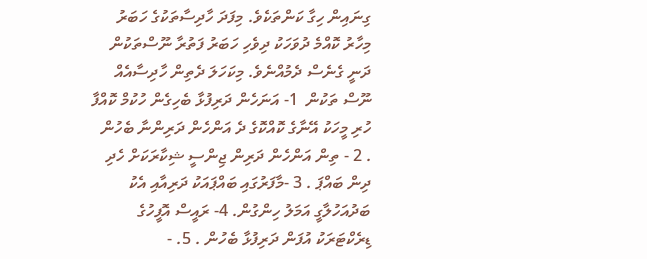ގިނައިން ހިގާ ކަންތަކެވެ. މިފަދަ ހާދިސާތަކުގެ ހަބަރު މިހާރު ކޮއްމެ ދުވަހަކު ދިވެހި ހަބަރު ފަތުރާ ނޫސްތަކުން ދަނީ ގެނެސް ދެމުއްނެވެ. މިކަހަލަ ދެތިން ހާދިސާއެއް ނޫސް ތަކުން  1- އަނަހެން ދަރިފުޅާ ބެހިގެން ހުކުމް ކޮއްފާ ހުރި މީހަކު އޭނާގެ ކޮއްކޮގެ ދެ އަންހެން ދަރިންނާ ބެހުން . 2 - ތިން އަންހެން ދަރިން ޖިންސީ ޝިކާރަކަށް ހެދި ދިން ބައްޕަ . 3 -މާފަރުގައި ބައްޕައަކު ދަރިއާއި އެކު ބަދުއަހުލާގީ އަމަލު ހިންގުން. 4- ރައީސް އޮފީހުގެ ޑިރެކްޓަރަކު އުފަން ދަރިފުޅާ ބެހުން . 5. -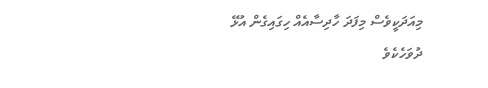މިއަދަކީވެސް މިފަދަ ހާދިސާއެއް ހިގައިގެން އުޅޭ ދުވަހެކެވެ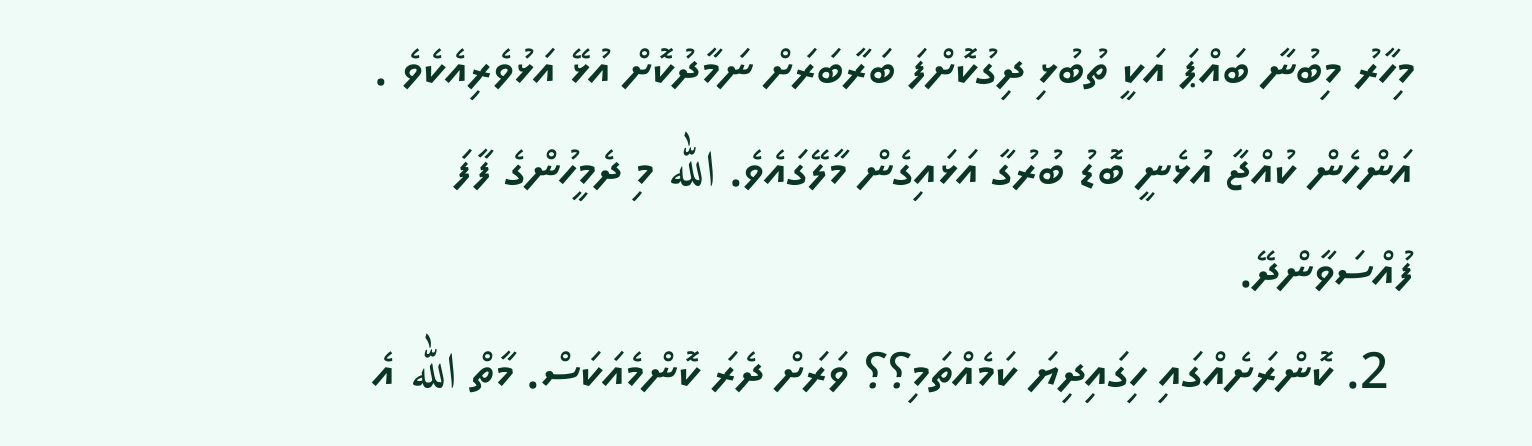މިހާރު މިބުނާ ބައްޕަ އަކީ ތުބުޅި ދިގުކޮށްފަ ބަރާބަރަށް ނަމާދުކޮށް އުޅޭ އަޅުވެރިއެކެވެ . އަންހެން ކުއްޖާ އުޅެނީ ބޮޑު ބުރުގާ އަޅައިގެން މާލޭގައެވެ. الله މި ދެމީހުންގެ ފާފަ ފުއްސަވާންދޭ.
  2. ކޮންރަށެއްގައި ހިގައިދިޔަ ކަމެއްތަމި؟؟ ވަރަށް ދެރަ ކޮންމެއަކަސް. މާތް الله އެ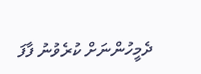ދެމީހުންނަށް ކުރެވުނު ފާފަ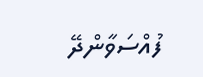ފުއްސަވާންދޭ